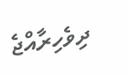ދިވެހިރާއްޖެ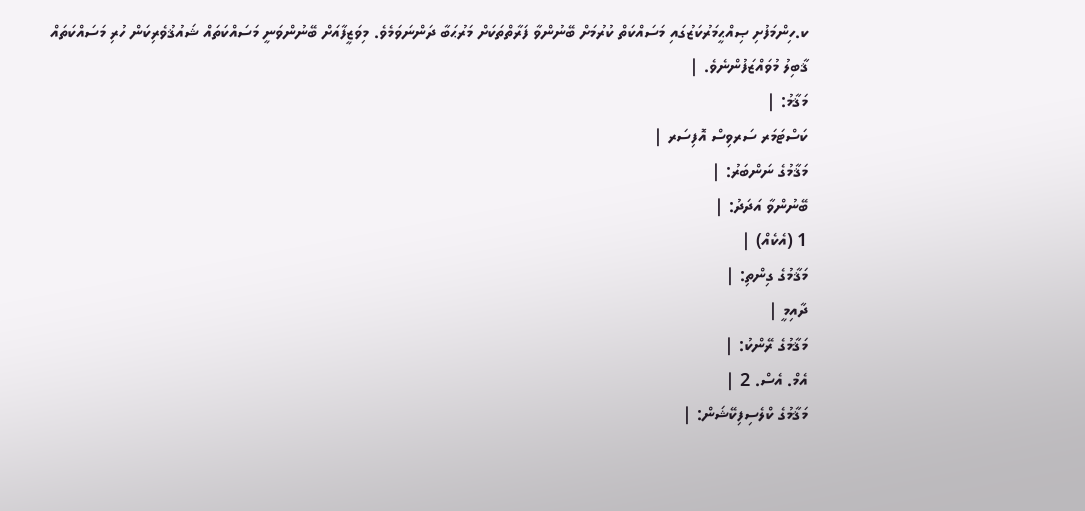ކ.ހިންމަފުށި ޞިއްޙީމަރުކަޒުގައި މަސައްކަތް ކުރުމަށް ބޭނުންވާ ފަރާތްތަކަށް މަރުޙަބާ ދަންނަވަމެވެ. މިވަޒީފާއަށް ބޭނުންވަނީ މަސައްކަތައް ޝައުޤުވެރިކަން ހުރި މަސައްކަތައް ޤާބިލު މުވައްޒަފުންނެވެ. |
މަޤާމު: |
ކަސްޓަމަރ ސަރވިސް އޮފިސަރ |
މަޤާމުގެ ނަންބަރު: |
ބޭނުންވާ އަދަދު: |
1 (އެކެއް) |
މަޤާމުގެ ގިންތި: |
ދާއިމީ |
މަޤާމުގެ ރޭންކު: |
އެމް. އެސް. 2 |
މަޤާމުގެ ކްލެސިފިކޭޝަން: |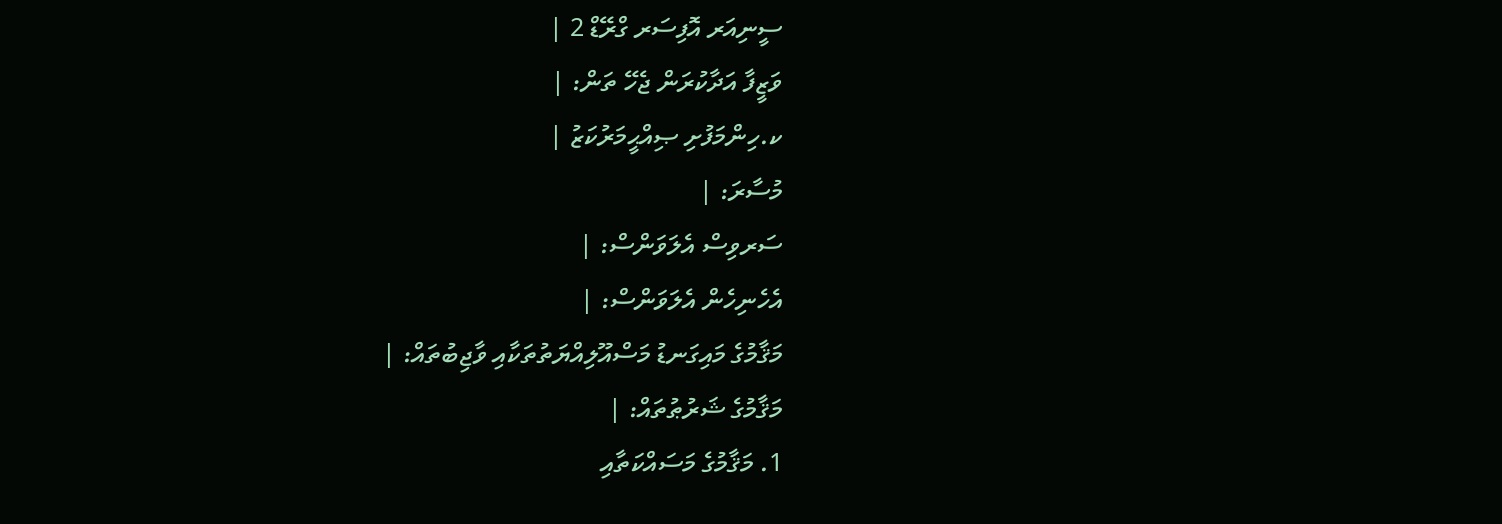ސީނިއަރ އޮފިސަރ ގްރޭޑް 2 |
ވަޒީފާ އަދާކުރަން ޖެހޭ ތަން: |
ކ.ހިންމަފުށި ޞިއްޙީމަރުކަޒު |
މުސާރަ: |
ސަރވިސް އެލަވަންސް: |
އެހެނިހެން އެލަވަންސް: |
މަޤާމުގެ މައިގަނޑު މަސްއޫލިއްޔަތުތަކާއި ވާޖިބުތައް: |
މަޤާމުގެ ޝަރުޠުތައް: |
1. މަޤާމުގެ މަސައްކަތާއި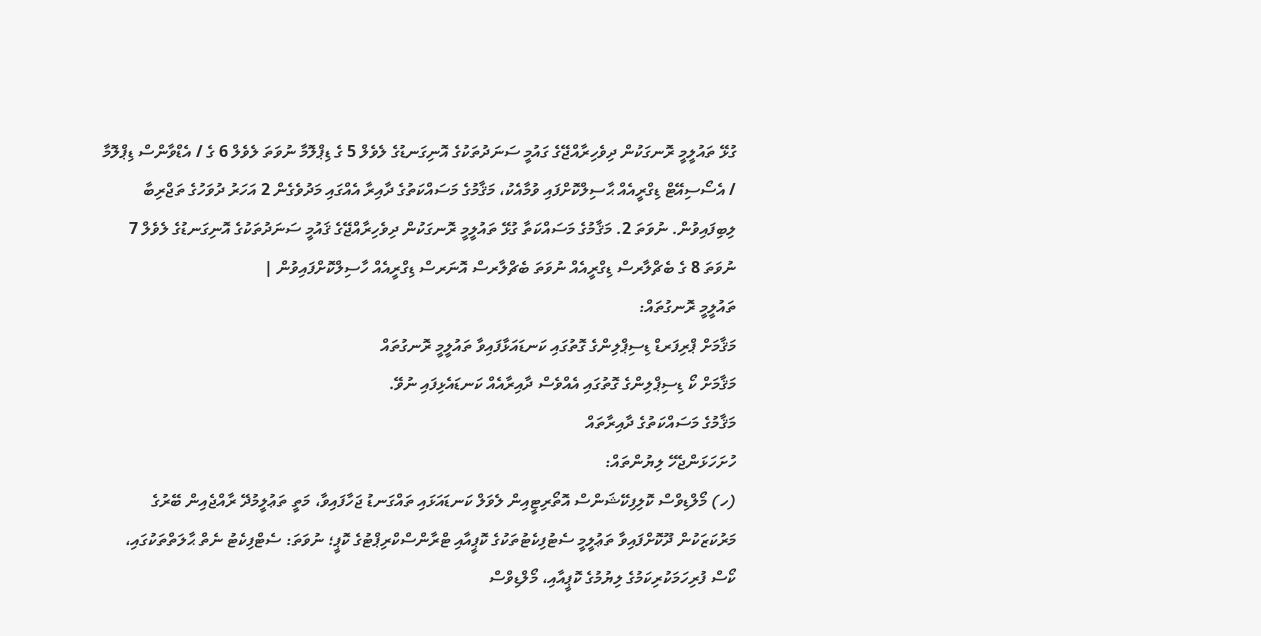ގުޅޭ ތައުލީމީ ރޮނގަކުން ދިވެހިރާއްޖޭގެ ގައުމީ ސަނަދުތަކުގެ އޮނިގަނޑުގެ ލެވެލް 5 ގެ ޑިޕްލޮމާ ނުވަތަ ލެވެލް 6 ގެ / އެޑްވާންސް ޑިޕްލޮމާ / އެސޯސިއޭޓް ޑިގްރީއެއް ޙާސިލްކޮށްފައި ވުމާއެކު، މަޤާމުގެ މަސައްކަތުގެ ދާއިރާ އެއްގައި މަދުވެގެން 2 އަހަރު ދުވަހުގެ ތަޖްރިބާ ލިބިފައިވުން. ނުވަތަ 2. މަޤާމުގެ މަސައްކަތާ ގުޅޭ ތައުލީމީ ރޮނގަކުން ދިވެހިރާއްޖޭގެ ޤައުމީ ސަނަދުތަކުގެ އޮނިގަނޑުގެ ލެވެލް 7 ނުވަތަ 8 ގެ ބެޗްލާރސް ޑިގްރީއެއް ނުވަތަ ބެޗްލާރސް އޮނަރސް ޑިގްރީއެއް ހާސިލްކޮށްފައިވުން |
ތައުލީމީ ރޮނގުތައް:
މަޤާމަށް ޕްރިފަރޑް ޑިސިޕްލިންގެ ގޮތުގައި ކަނޑައަޅާފައިވާ ތައުލީމީ ރޮނގުތައް
މަޤާމަށް ކޯ ޑިސިޕްލިންގެ ގޮތުގައި އެއްވެސް ދާއިރާއެއް ކަނޑައެޅިފައި ނުވޭ.
މަޤާމުގެ މަސައްކަތުގެ ދާއިރާތައް
ހުށަހަޅަންޖެހޭ ލިޔުންތައް:
(ހ) މޯލްޑިވްސް ކޮލިފިކޭޝަންސް އޮތޯރިޓީއިން ލެވަލް ކަނޑައަޅައި ތައްގަނޑު ޖަހާފައިވާ، މަތީ ތަޢުލީމުދޭ ރާއްޖެއިން ބޭރުގެ މަރުކަޒަކުން ދޫކޮށްފައިވާ ތަޢުލީމީ ސެޓުފިކެޓުތަކުގެ ކޮޕީއާއި ޓްރާންސްކްރިޕްޓުގެ ކޮޕީ؛ ނުވަތަ: ސެޓްފިކެޓު ނެތް ޙާލަތްތަކުގައި، ކޯސް ފުރިހަމަކުރިކަމުގެ ލިޔުމުގެ ކޮޕީއާއި، މޯލްޑިވްސް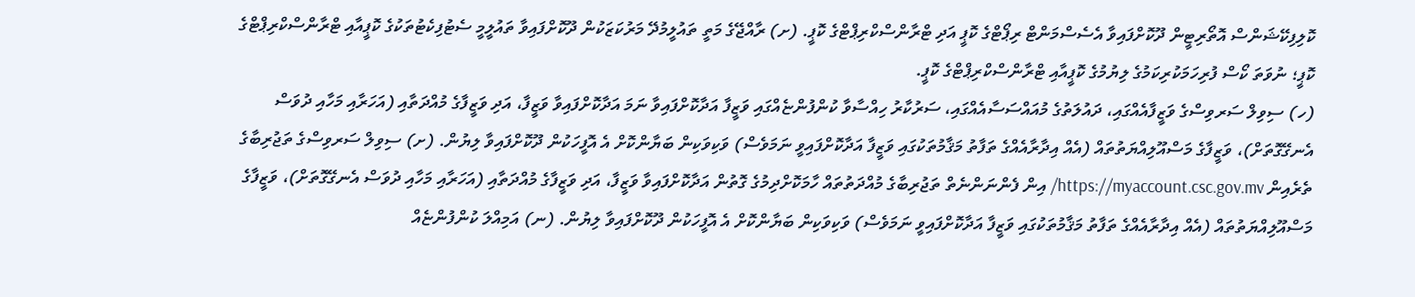ކޮލިފިކޭޝަންސް އޮތޯރިޓީން ދޫކޮށްފައިވާ އެސެސްމަންޓް ރިޕޯޓްގެ ކޮޕީ އަދި ޓްރާންސްކްރިޕްޓްގެ ކޮޕީ. (ށ) ރާއްޖޭގެ މަތީ ތައުލީމުދޭ މަރުކަޒަކުން ދޫކޮށްފައިވާ ތައުލީމީ ސެޓުފިކެޓުތަކުގެ ކޮޕީއާއި ޓްރާންސްކްރިޕްޓްގެ ކޮޕީ؛ ނުވަތަ ކޯސް ފުރިހަމަކުރިކަމުގެ ލިޔުމުގެ ކޮޕީއާއި ޓްރާންސްކްރިޕްޓްގެ ކޮޕީ.
(ހ) ސިވިލް ސަރވިސްގެ ވަޒީފާއެއްގައި، ދައުލަތުގެ މުއައްސަސާއެއްގައި، ސަރުކާރު ހިއްސާވާ ކުންފުންޏެއްގައި ވަޒީފާ އަދާކޮށްފައިވާ ނަމަ އަދާކޮށްފައިވާ ވަޒީފާ، އަދި ވަޒީފާގެ މުއްދަތާއި (އަހަރާއި މަހާއި ދުވަސް އެނގޭގޮތަށް)، ވަޒީފާގެ މަސްއޫލިއްޔަތުތައް (އެއް އިދާރާއެއްގެ ތަފާތު މަޤާމުތަކުގައި ވަޒީފާ އަދާކޮށްފައިވީ ނަމަވެސް) ވަކިވަކިން ބަޔާންކޮށް އެ އޮފީހަކުން ދޫކޮށްފައިވާ ލިޔުން. (ށ) ސިވިލް ސަރވިސްގެ ތަޖުރިބާގެ ތެރެއިން https://myaccount.csc.gov.mv/ އިން ފެންނަންނެތް ތަޖުރިބާގެ މުއްދަތުތައް ހާމަކޮށްދިމުގެ ގޮތުން އަދާކޮށްފައިވާ ވަޒީފާ، އަދި ވަޒީފާގެ މުއްދަތާއި (އަހަރާއި މަހާއި ދުވަސް އެނގޭގޮތަށް)، ވަޒީފާގެ މަސްއޫލިއްޔަތުތައް (އެއް އިދާރާއެއްގެ ތަފާތު މަޤާމުތަކުގައި ވަޒީފާ އަދާކޮށްފައިވީ ނަމަވެސް) ވަކިވަކިން ބަޔާންކޮށް އެ އޮފީހަކުން ދޫކޮށްފައިވާ ލިޔުން. (ނ) އަމިއްލަ ކުންފުންޏެއް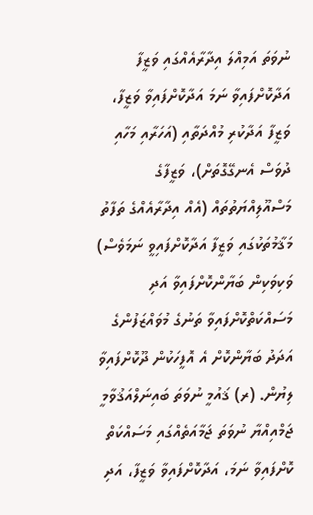ނުވަތަ އަމިއްލަ އިދާރާއެއްގައި ވަޒީފާ އަދާކޮށްފައިވާ ނަމަ އަދާކޮށްފައިވާ ވަޒީފާ، ވަޒީފާ އަދާކުރި މުއްދަތާއި (އަހަރާއި މަހާއި ދުވަސް އެނގޭގޮތަށް)، ވަޒީފާގެ މަސްއޫލިއްޔަތުތައް (އެއް އިދާރާއެއްގެ ތަފާތު މަޤާމުތަކުގައި ވަޒީފާ އަދާކޮށްފައިވީ ނަމަވެސް) ވަކިވަކިން ބަޔާންކޮށްފައިވާ އަދި މަސައްކަތްކޮށްފައިވާ ތަނުގެ މުވައްޒަފުންގެ އަދަދު ބަޔާންކޮށް އެ އޮފީހަކުން ދޫކޮށްފައިވާ ލިޔުން. (ރ) ޤައުމީ ނުވަތަ ބައިނަލްއަޤުވާމީ ޖަމްއިއްޔާ ނުވަތަ ޖަމާއަތެއްގައި މަސައްކަތް ކޮށްފައިވާ ނަމަ، އަދާކޮށްފައިވާ ވަޒީފާ، އަދި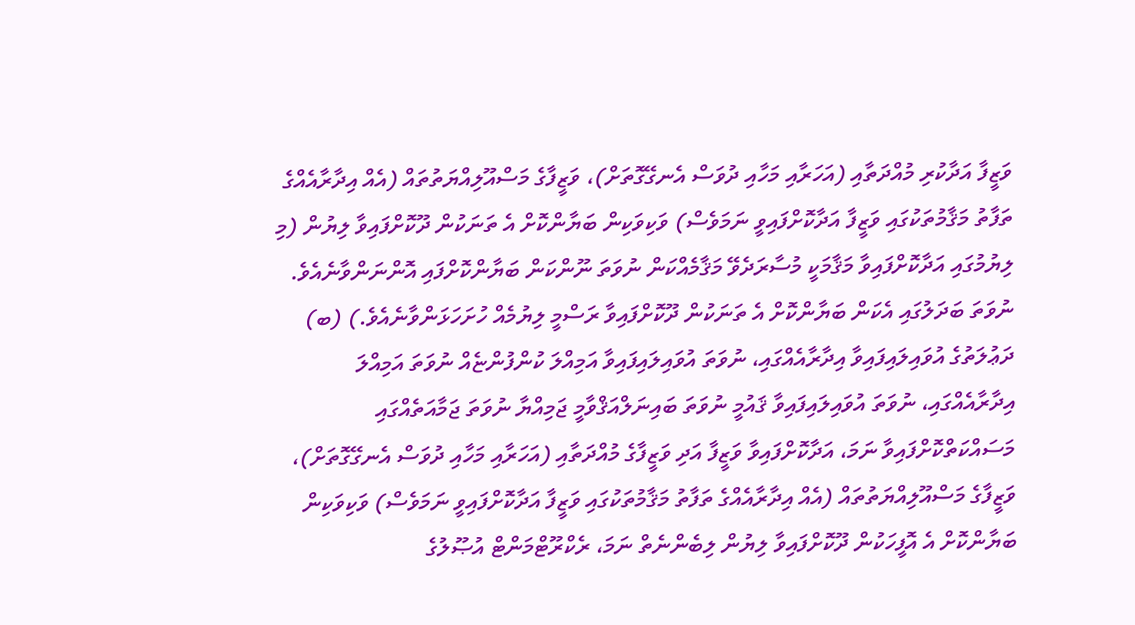ވަޒީފާ އަދާކުރި މުއްދަތާއި (އަހަރާއި މަހާއި ދުވަސް އެނގޭގޮތަށް)، ވަޒީފާގެ މަސްއޫލިއްޔަތުތައް (އެއް އިދާރާއެއްގެ ތަފާތު މަޤާމުތަކުގައި ވަޒީފާ އަދާކޮށްފައިވީ ނަމަވެސް) ވަކިވަކިން ބަޔާންކޮށް އެ ތަނަކުން ދޫކޮށްފައިވާ ލިޔުން (މި ލިޔުމުގައި އަދާކޮށްފައިވާ މަޤާމަކީ މުސާރަދެވޭ މަޤާމެއްކަން ނުވަތަ ނޫންކަން ބަޔާންކޮށްފައި އޮންނަންވާނެއެވެ. ނުވަތަ ބަދަލުގައި އެކަން ބަޔާންކޮށް އެ ތަނަކުން ދޫކޮށްފައިވާ ރަސްމީ ލިޔުމެއް ހުށަހަޅަންވާނެއެވެ.) (ބ) ދަޢުލަތުގެ އުވައިލައިފައިވާ އިދާރާއެއްގައި، ނުވަތަ އުވައިލައިފައިވާ އަމިއްލަ ކުންފުންޏެއް ނުވަތަ އަމިއްލަ އިދާރާއެއްގައި، ނުވަތަ އުވައިލައިފައިވާ ޤައުމީ ނުވަތަ ބައިނަލްއަޤްވާމީ ޖަމިއްޔާ ނުވަތަ ޖަމާއަތެއްގައި މަސައްކަތްކޮށްފައިވާ ނަމަ، އަދާކޮށްފައިވާ ވަޒީފާ އަދި ވަޒީފާގެ މުއްދަތާއި (އަހަރާއި މަހާއި ދުވަސް އެނގޭގޮތަށް)، ވަޒީފާގެ މަސްއޫލިއްޔަތުތައް (އެއް އިދާރާއެއްގެ ތަފާތު މަޤާމުތަކުގައި ވަޒީފާ އަދާކޮށްފައިވީ ނަމަވެސް) ވަކިވަކިން ބަޔާންކޮށް އެ އޮފީހަކުން ދޫކޮށްފައިވާ ލިޔުން ލިބެންނެތް ނަމަ، ރެކްރޫޓްމަންޓް އުޞޫލުގެ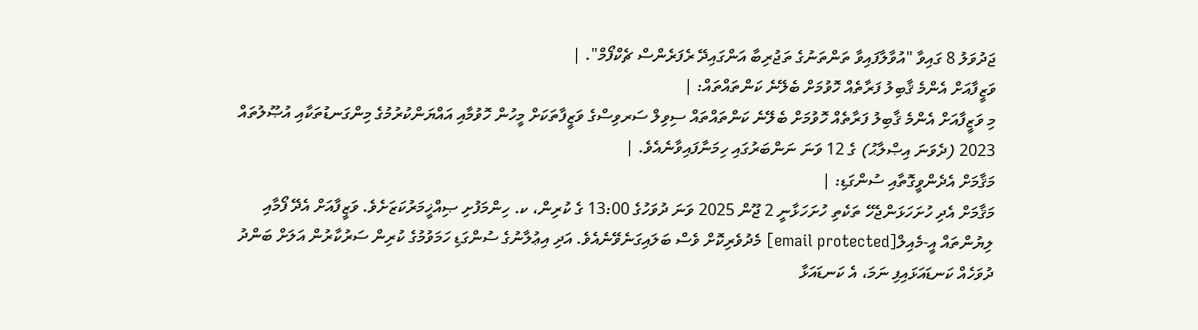ޖަދުވަލު 8 ގައިވާ "އުވާލާފައިވާ ތަންތަނުގެ ތަޖުރިބާ އަންގައިދޭ ރެފަރެންސް ޗެކްފޯމް". |
ވަޒީފާއަށް އެންމެ ޤާބިލު ފަރާތެއް ހޮވުމަށް ބެލޭނެ ކަންތައްތައް: |
މި ވަޒީފާއަށް އެންމެ ޤާބިލު ފަރާތެއް ހޮވުމަށް ބެލޭނެ ކަންތައްތައް ސިވިލް ސަރވިސްގެ ވަޒީފާތަކަށް މީހުން ހޮވުމާއި އައްޔަންކުރުމުގެ މިންގަނޑުތަކާއި އުޞޫލުތައް 2023 (ދެވަނަ އިޞްލާޙު) ގެ 12 ވަނަ ނަންބަރުގައި ހިމަނާފައިވާނެއެވެ. |
މަޤާމަށް އެދެންވީގޮތާއި ސުންގަޑި: |
މަޤާމަށް އެދި ހުށަހަޅަންޖެހޭ ތަކެތި ހުށަހަޅާނީ 2 ޖޫން 2025 ވަނަ ދުވަހުގެ 13:00 ގެ ކުރިން، ކ. ހިންމަފުށި ޞިއްޚީމަރުކަޒަށެވެ. ވަޒީފާއަށް އެދޭ ފޯމާއި ލިޔުންތައް އީ-މެއިލް[email protected] މެދުވެރިކޮށް ވެސް ބަލައިގަނެވޭނެއެވެ. އަދި އިޢުލާނުގެ ސުންގަޑި ހަމަވުމުގެ ކުރިން ސަރުކާރުން އަލަށް ބަންދު ދުވަހެއް ކަނޑައަޅައިފި ނަމަ، އެ ކަނޑައަޅާ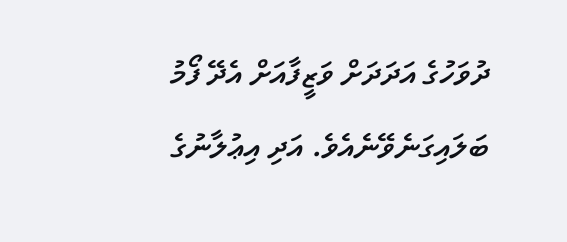ދުވަހުގެ އަދަދަށް ވަޒީފާއަށް އެދޭ ފޯމު ބަލައިގަނެވޭނެއެވެ. އަދި އިޢުލާނުގެ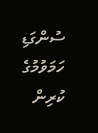ސުންގަޑި ހަމަވުމުގެ ކުރިން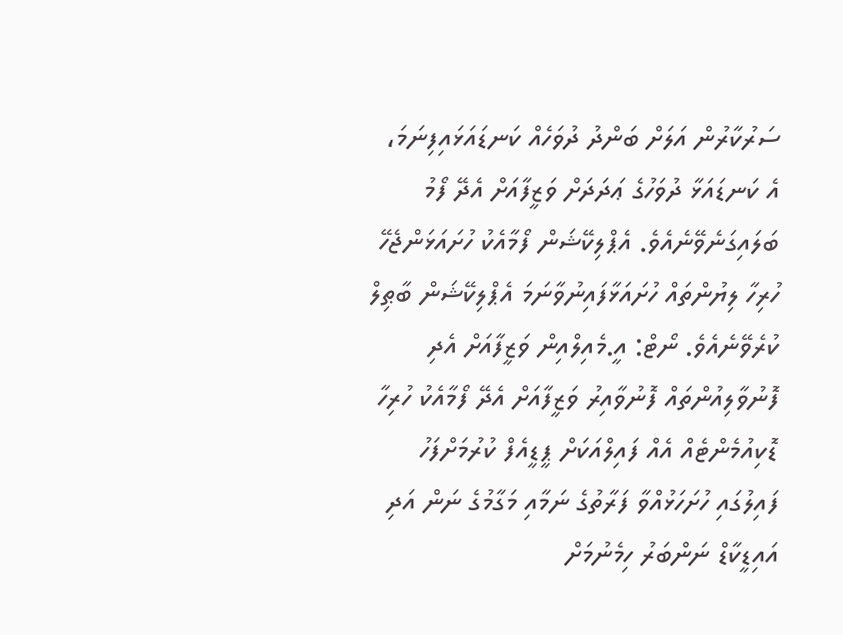ސަރުކާރުން އަލަށް ބަންދު ދުވަހެއް ކަނޑައަޅައިފިނަމަ، އެ ކަނޑައަޅާ ދުވަހުގެ ޢަދަދަށް ވަޒީފާއަށް އެދޭ ފޯމު ބަލައިގަނެވޭނެއެވެ. އެޕްލިކޭޝަން ފޯމާއެކު ހުށައަޅަންޖެހޭ ހުރިހާ ލިޔުންތައް ހުށައަޅާފައިނުވާނަމަ އެޕްލިކޭޝަން ބާޠިލް ކުރެވޭނެއެވެ. ނޯޓް: އީ.މެއިލްއިން ވަޒީފާއަށް އެދި ފޮނުވާލިއުންތައް ފޮނުވާއިރު ވަޒީފާއަށް އެދޭ ފޯމާއެކު ހުރިހާ ޑޮކިއުމެންޓެއް އެއް ފައިލްއަކަށް ޕީޑީއެފް ކުރުމަށްފަހު ފައިލުގައި ހުށަހަޅުއްވާ ފަރާތުގެ ނަމާއި މަގާމުގެ ނަން އަދި އައިޑީކާޑް ނަންބަރު ހިމެނުމަށް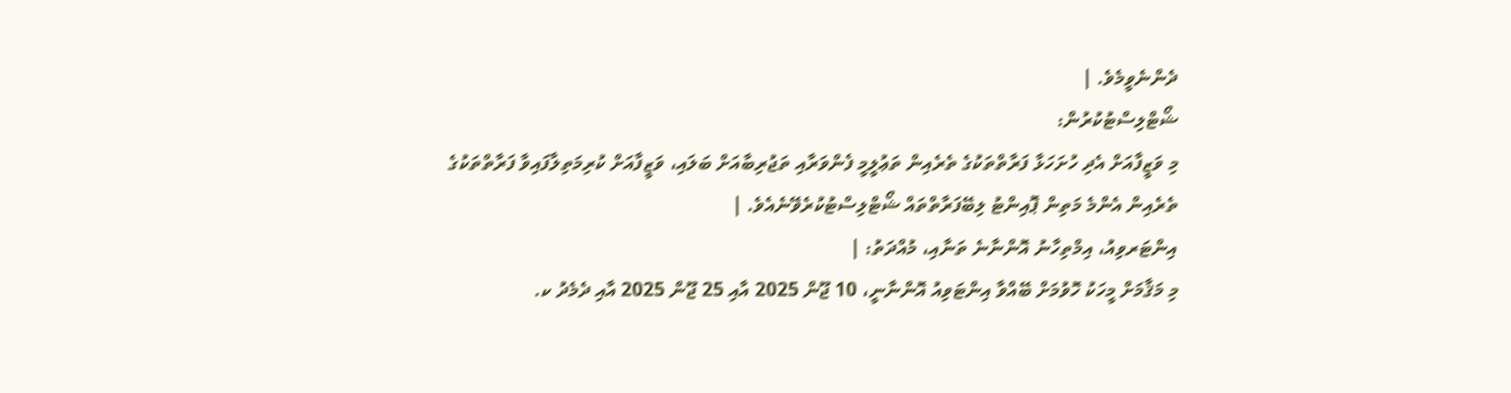ދެންނެވީމެވެ. |
ޝޯޓްލިސްޓުކުރުން:
މި ވަޒީފާއަށް އެދި ހުށަހަޅާ ފަރާތްތަކުގެ ތެރެއިން ތަޢުލީމީ ފެންވަރާއި ތަޖުރިބާއަށް ބަލައި، ވަޒީފާއަށް ކުރިމަތިލާފައިވާ ފަރާތްތަކުގެ ތެރެއިން އެންމެ މަތިން ޕޮއިންޓު ލިބޭފަރާތްތައް ޝޯޓްލިސްޓުކުރެވޭނެއެވެ. |
އިންޓަރވިއު، އިމްތިހާނު އޮންނާނެ ތަނާއި، މުއްދަތު: |
މި މަޤާމަށް މީހަކު ހޮވުމަށް ބޭއްވާ އިންޓަވިއު އޮންނާނީ، 10 ޖޫން 2025 އާއި 25 ޖޫން 2025 އާއި ދެމެދު ކ.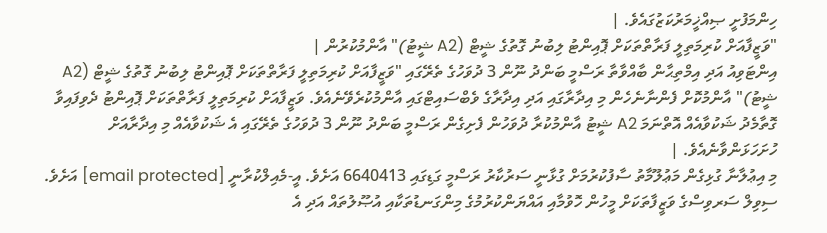ހިންމަފުށީ ޞިއްޚީމަރުކަޒުގައެވެ. |
"ވަޒީފާއަށް ކުރިމަތިލީ ފަރާތްތަކަށް ޕޮއިންޓު ލިބުނު ގޮތުގެ ޝީޓް (A2 ޝީޓު)" އާންމުކުރުން |
އިންޓަވިއު އަދި އިމްތިޙާން ބާއްވާތާ ރަސްމީ ބަންދު ނޫން 3 ދުވަހުގެ ތެރޭގައި "ވަޒީފާއަށް ކުރިމަތިލީ ފަރާތްތަކަށް ޕޮއިންޓު ލިބުނު ގޮތުގެ ޝީޓް (A2 ޝީޓު)" އާންމުކޮށް ފެންނާނެހެން މި އިދާރާގައި އަދި އިދާރާގެ ވެބްސައިޓްގައި އާންމުކުރެވޭނެއެވެ. ވަޒީފާއަށް ކުރިމަތިލީ ފަރާތްތަކަށް ޕޮއިންޓު ދެވިފައިވާ ގޮތާމެދު ޝަކުވާއެއް އޮތްނަމަ A2 ޝީޓު އާންމުކުރާ ދުވަހުން ފެށިގެން ރަސްމީ ބަންދު ނޫން 3 ދުވަހުގެ ތެރޭގައި އެ ޝަކުވާއެއް މި އިދާރާއަށް ހުށަހަޅަންވާނެއެވެ. |
މި އިޢުލާނާ ގުޅިގެން މަޢުލޫމާތު ސާފުކުރުމަށް ގުޅާނީ ސަރުކާރު ރަސްމީ ގަޑިގައި 6640413 އަށެވެ. އީ-މެއިލްކުރާނީ [email protected] އަށެވެ. ސިވިލް ސަރވިސްގެ ވަޒީފާތަކަށް މީހުން ހޮވުމާއި އައްޔަންކުރުމުގެ މިންގަނޑުތަކާއި އުޞޫލުތައް އަދި އެ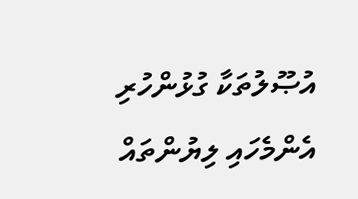އުޞޫލުތަކާ ގުޅުންހުރި އެންމެހައި ލިޔުންތައް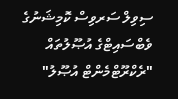ސިވިލް ސަރވިސް ކޮމިޝަނުގެ ވެބްސައިޓްގެ އުޞޫލުތައް "ރެކްރޫޓްމެންޓް އުޞޫލު"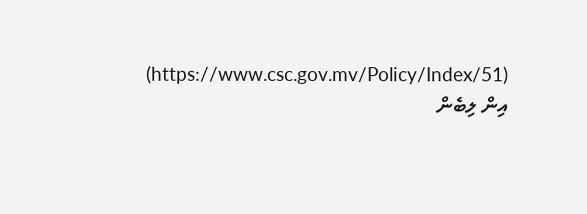(https://www.csc.gov.mv/Policy/Index/51) އިން ލިބެން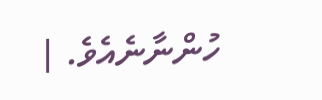ހުންނާނެއެވެ. |